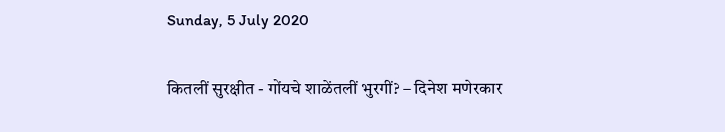Sunday, 5 July 2020

कितलीं सुरक्षीत - गोंयचे शाळेंतलीं भुरगीं? – दिनेश मणेरकार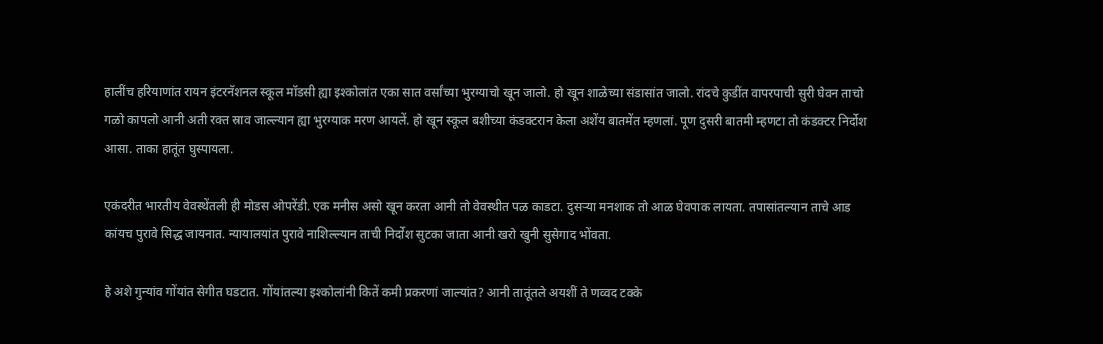हालींच हरियाणांत रायन इंटरनॅशनल स्कूल मॉडसी ह्या इश्कोलांत एका सात वर्सांच्या भुरग्याचो खून जालो. हो खून शाळेच्या संडासांत जालो. रांदचे कुडींत वापरपाची सुरी घेवन ताचो गळो कापलो आनी अती रक्त स्राव जाल्ल्यान ह्या भुरग्याक मरण आयलें. हो खून स्कूल बशीच्या कंडक्टरान केला अशेंय बातमेंत म्हणलां. पूण दुसरी बातमी म्हणटा तो कंडक्टर निर्दोश आसा. ताका हातूंत घुस्पायला.

एकंदरीत भारतीय वेवस्थेंतली ही मोडस ओपरेंडी. एक मनीस असो खून करता आनी तो वेवस्थीत पळ काडटा. दुसर्‍या मनशाक तो आळ घेवपाक लायता. तपासांतल्यान ताचे आड कांयच पुरावे सिद्ध जायनात. न्यायालयांत पुरावे नाशिल्ल्यान ताची निर्दोश सुटका जाता आनी खरो खुनी सुसेगाद भोंवता.

हे अशे गुन्यांव गोंयांत सेगीत घडटात. गोंयांतल्या इश्कोलांनी कितें कमी प्रकरणां जाल्यांत? आनी तातूंतले अयशीं ते णव्वद टक्के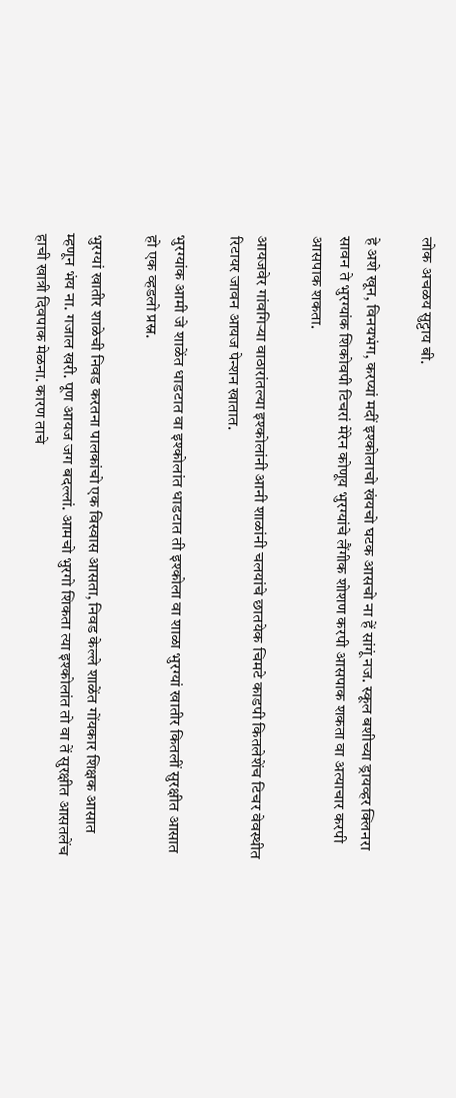लोक अचळय सुट्टाय बी.

हे अशे खून, विनयभंग, करप्यां मदीं इश्कोलाचो खंयचो घटक आसचो ना हें सांगूं नज. स्कूल बशीच्या ड्रायव्हर क्लिनरा सावन ते भुरग्यांक शिकोवपी टिचरां मेरेन कोणूय भुरग्यांचे लैंगीक शोशण करपी आसपाक शकता वा अत्याचार करपी आसपाक शकता.

आयजवेर गांवगिर्‍या वाठारांतल्या इश्कोलांनी आनी शाळांनी चलयांचे छातयेक चिमटे काडपी कितलेशेंच टिचर वेवस्थीत रिटायर जावन आयज पेन्शन खातात.

भुरग्यांक आमी जे शाळेंत धाडटात वा इश्कोलांत धाडटात ती इश्कोला वा शाळा भुरग्यां खातीर कितलीं सुरक्षीत आसात हो एक व्हडलो प्रस्न.

भुरग्यां खातीर शाळेची निवड करतना पालकांचो एक विस्वास आसता, निवड केल्ले शाळेंत गोंयकार शिक्षक आसात म्हणून भंय ना. गजाल खरी. पूण आयज जग बदल्लां. आमचो भुरगो शिकता त्या इश्कोलांत तो वा तें सुरक्षीत आसतलेंच हाची खात्री दिवपाक मेळना. कारण ताचे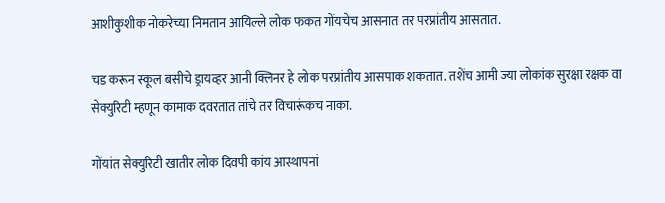आशीकुशीक नोकरेच्या निमतान आयिल्ले लोक फकत गोंयचेच आसनात तर परप्रांतीय आसतात.

चड करून स्कूल बसीचे ड्रायव्हर आनी क्लिनर हे लोक परप्रांतीय आसपाक शकतात. तशेंच आमी ज्या लोकांक सुरक्षा रक्षक वा सेक्युरिटी म्हणून कामाक दवरतात तांचे तर विचारूंकच नाका.

गोंयांत सेक्युरिटी खातीर लोक दिवपी कांय आस्थापनां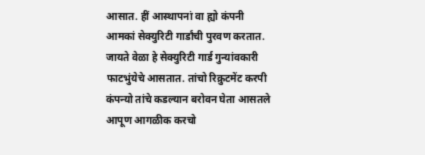आसात. हीं आस्थापनां वा ह्यो कंपनी  आमकां सेक्युरिटी गार्डांची पुरवण करतात.  जायते वेळा हे सेक्युरिटी गार्ड गुन्यांवकारी फाटभुंयेचे आसतात. तांचो रिक्रुटमेंट करपी कंपन्यो तांचे कडल्यान बरोवन घेता आसतले आपूण आगळीक करचो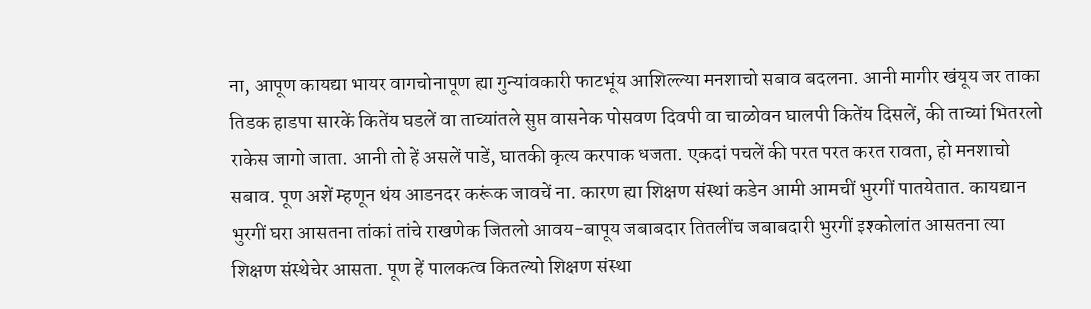ना, आपूण कायद्या भायर वागचोनापूण ह्या गुन्यांवकारी फाटभूंय आशिल्ल्या मनशाचो सबाव बदलना. आनी मागीर खंयूय जर ताका तिडक हाडपा सारकें कितेंय घडलें वा ताच्यांतले सुप्त वासनेक पोसवण दिवपी वा चाळोवन घालपी कितेंय दिसलें, की ताच्यां भितरलो राकेस जागो जाता. आनी तो हें असलें पाडें, घातकी कृत्य करपाक धजता. एकदां पचलें की परत परत करत रावता, हो मनशाचो सबाव. पूण अशें म्हणून थंय आडनदर करूंक जावचें ना. कारण ह्या शिक्षण संस्थां कडेन आमी आमचीं भुरगीं पातयेतात. कायद्यान भुरगीं घरा आसतना तांकां तांचे राखणेक जितलो आवय-बापूय जबाबदार तितलींच जबाबदारी भुरगीं इश्कोलांत आसतना त्या शिक्षण संस्थेचेर आसता. पूण हें पालकत्व कितल्यो शिक्षण संस्था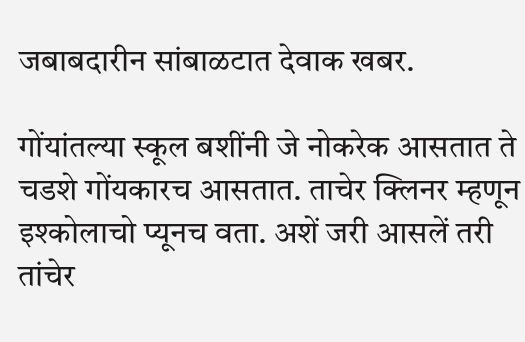जबाबदारीन सांबाळटात देवाक खबर.

गोंयांतल्या स्कूल बशींनी जे नोकरेक आसतात ते चडशे गोंयकारच आसतात. ताचेर क्लिनर म्हणून इश्कोलाचो प्यूनच वता. अशें जरी आसलें तरी तांचेर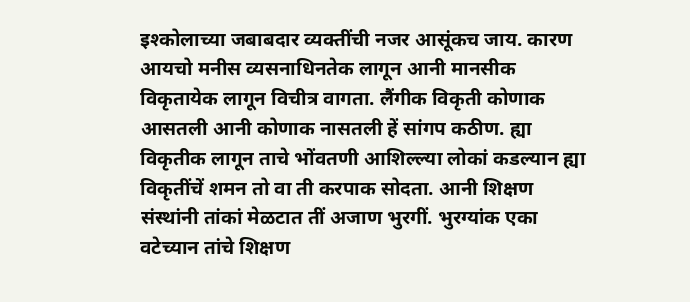इश्कोलाच्या जबाबदार व्यक्तींची नजर आसूंकच जाय. कारण आयचो मनीस व्यसनाधिनतेक लागून आनी मानसीक विकृतायेक लागून विचीत्र वागता. लैंगीक विकृती कोणाक आसतली आनी कोणाक नासतली हें सांगप कठीण. ह्या विकृतीक लागून ताचे भोंवतणी आशिल्ल्या लोकां कडल्यान ह्या विकृतींचें शमन तो वा ती करपाक सोदता. आनी शिक्षण संस्थांनी तांकां मेळटात तीं अजाण भुरगीं. भुरग्यांक एका वटेच्यान तांचे शिक्षण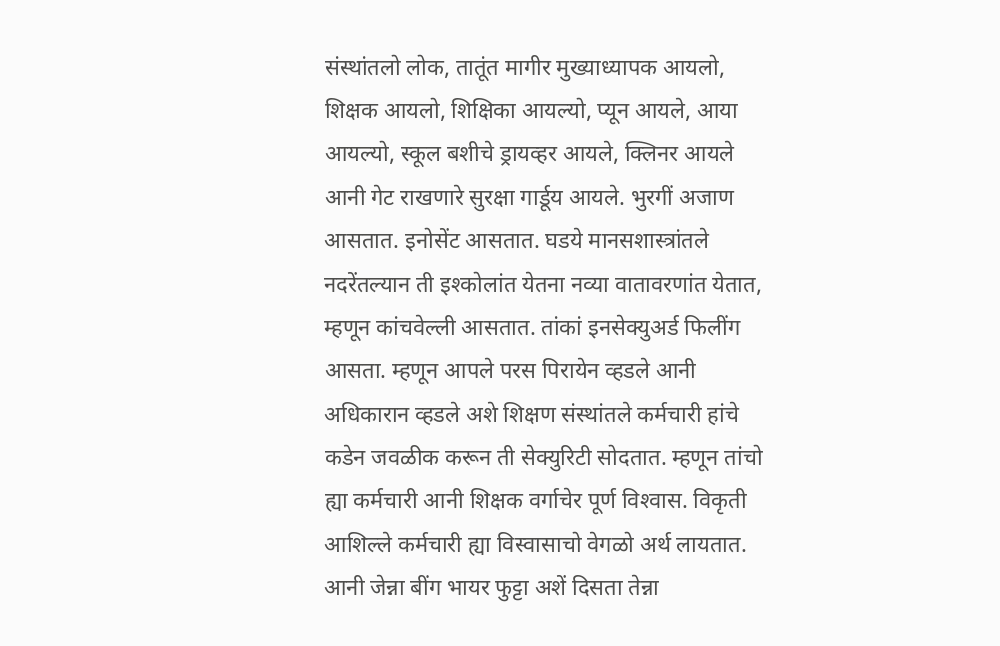संस्थांतलो लोक, तातूंत मागीर मुख्याध्यापक आयलो, शिक्षक आयलो, शिक्षिका आयल्यो, प्यून आयले, आया आयल्यो, स्कूल बशीचे ड्रायव्हर आयले, क्लिनर आयले आनी गेट राखणारे सुरक्षा गार्डूय आयले. भुरगीं अजाण आसतात. इनोसेंट आसतात. घडये मानसशास्त्रांतले नदरेंतल्यान ती इश्कोलांत येतना नव्या वातावरणांत येतात, म्हणून कांचवेल्ली आसतात. तांकां इनसेक्युअर्ड फिलींग आसता. म्हणून आपले परस पिरायेन व्हडले आनी अधिकारान व्हडले अशे शिक्षण संस्थांतले कर्मचारी हांचे कडेन जवळीक करून ती सेक्युरिटी सोदतात. म्हणून तांचो ह्या कर्मचारी आनी शिक्षक वर्गाचेर पूर्ण विश्‍वास. विकृती आशिल्ले कर्मचारी ह्या विस्वासाचो वेगळो अर्थ लायतात. आनी जेन्ना बींग भायर फुट्टा अशें दिसता तेन्ना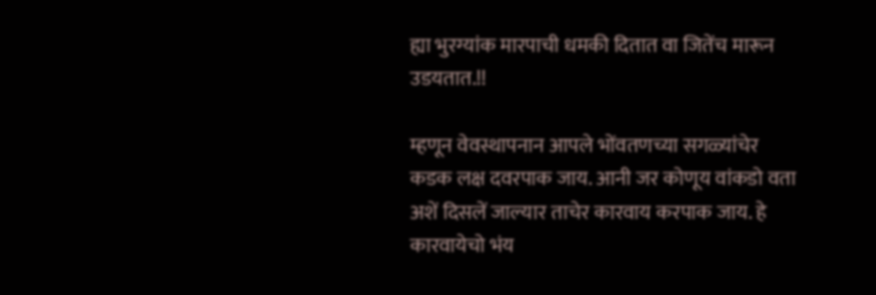ह्या भुरग्यांक मारपाची धमकी दितात वा जितेंच मारून उडयतात.!!

म्हणून वेवस्थापनान आपले भोंवतणच्या सगळ्यांचेर कडक लक्ष दवरपाक जाय. आनी जर कोणूय वांकडो वता अशें दिसलें जाल्यार ताचेर कारवाय करपाक जाय. हे कारवायेचो भंय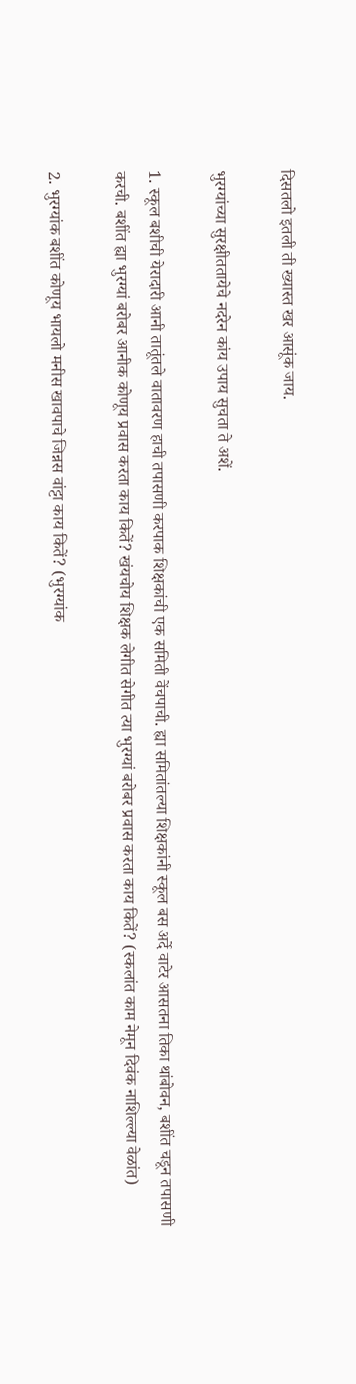दिसतलो इतली ती ख्यास्त खर आसूंक जाय.

भुरग्यांच्या सुरक्षीततायेचे नदरेन कांय उपाय सुचता ते अशें.

1. स्कूल बशीची येरादारी आनी तातूंतले वातावरण हाची तपासणी करपाक शिक्षकांची एक समिती वेंचपाची. ह्या समितांतल्या शिक्षकांनी स्कूल बस अर्दे वाटेर आसतना तिका थांबोवन, बशींत चडून तपासणी करची. बशींत ह्या भुरग्यां बरोबर आनीक कोणूय प्रवास करता काय कितें? खंयचोय शिक्षक लेगीत सेगीत त्या भुरग्यां बरोबर प्रवास करता काय कितें? (स्कलांत काम नेमून दिवंक नाशिल्ल्या वेळांत)

2. भुरग्यांक बशींत कोणूय भायलो मनीस खावपाचे जिन्नस वांट्टा काय कितें? (भुरग्यांक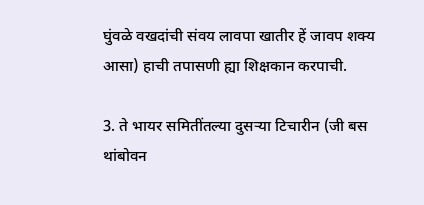घुंवळे वखदांची संवय लावपा खातीर हें जावप शक्य आसा) हाची तपासणी ह्या शिक्षकान करपाची.

3. ते भायर समितींतल्या दुसर्‍या टिचारीन (जी बस थांबोवन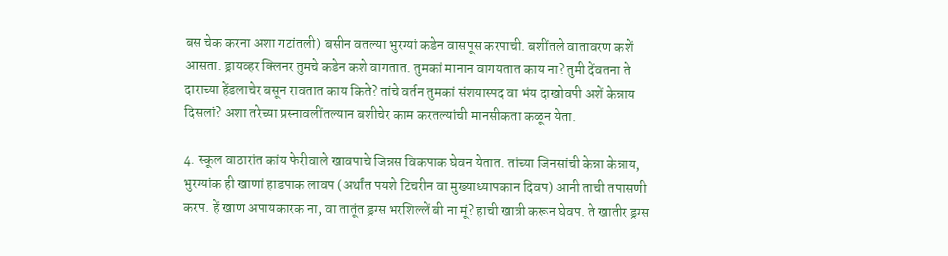बस चेक करना अशा गटांतली) बसीन वतल्या भुरग्यां कडेन वासपूस करपाची. बशींतले वातावरण कशें आसता. ड्रायव्हर क्लिनर तुमचे कडेन कशे वागतात. तुमकां मानान वागयतात काय ना? तुमी देंवतना ते दाराच्या हेंडलाचेर बसून रावतात काय किते? तांचे वर्तन तुमकां संशयास्पद वा भंय दाखोवपी अशें केन्नाय दिसलां? अशा तरेच्या प्रस्नावलींतल्यान बशीचेर काम करतल्यांची मानसीकता कळून येता.

4. स्कूल वाठारांत कांय फेरीवाले खावपाचे जिन्नस विकपाक घेवन येतात. तांच्या जिनसांची केन्ना केन्नाय, भुरग्यांक ही खाणां हाडपाक लावप (अर्थांत पयशे टिचरीन वा मुख्याध्यापकान दिवप) आनी ताची तपासणी करप. हें खाण अपायकारक ना, वा तातूंत ड्रग्स भरशिल्लें बी ना मूं? हाची खात्री करून घेवप. ते खातीर ड्रग्स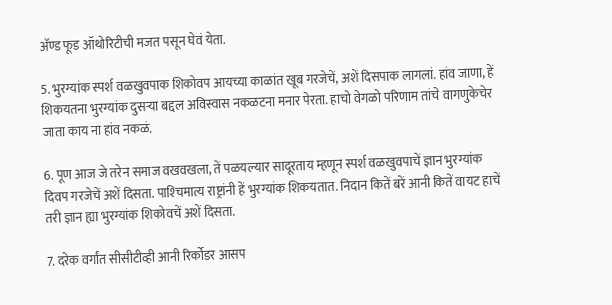अ‍ॅण्ड फूड ऑथोरिटीची मजत पसून घेवं येता.

5. भुरग्यांक स्पर्श वळखुवपाक शिकोवप आयच्या काळांत खूब गरजेचें, अशें दिसपाक लागलां. हांव जाणा, हें शिकयतना भुरग्यांक दुसर्‍या बद्दल अविस्वास नकळटना मनार पेरता. हाचो वेगळो परिणाम तांचे वागणुकेचेर जाता काय ना हांव नकळं.

6. पूण आज जे तरेन समाज वखवखला, तें पळयल्यार सादूरताय म्हणून स्पर्श वळखुवपाचें ज्ञान भुरग्यांक दिवप गरजेचें अशें दिसता. पाश्‍चिमात्य राष्ट्रांनी हें भुरग्यांक शिकयतात. निदान कितें बरें आनी कितें वायट हाचें तरी ज्ञान ह्या भुरग्यांक शिकोवचें अशें दिसता.

7. दरेक वर्गांत सीसीटीव्ही आनी रिर्कोडर आसप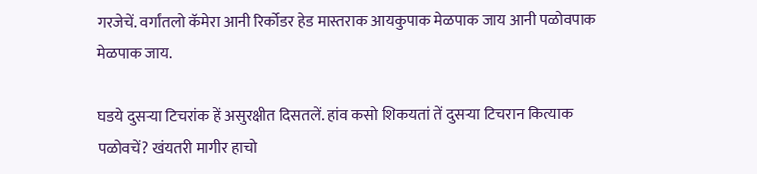गरजेचें. वर्गांतलो कॅमेरा आनी रिर्कोडर हेड मास्तराक आयकुपाक मेळपाक जाय आनी पळोवपाक मेळपाक जाय.

घडये दुसर्‍या टिचरांक हें असुरक्षीत दिसतलें. हांव कसो शिकयतां तें दुसर्‍या टिचरान कित्याक पळोवचें? खंयतरी मागीर हाचो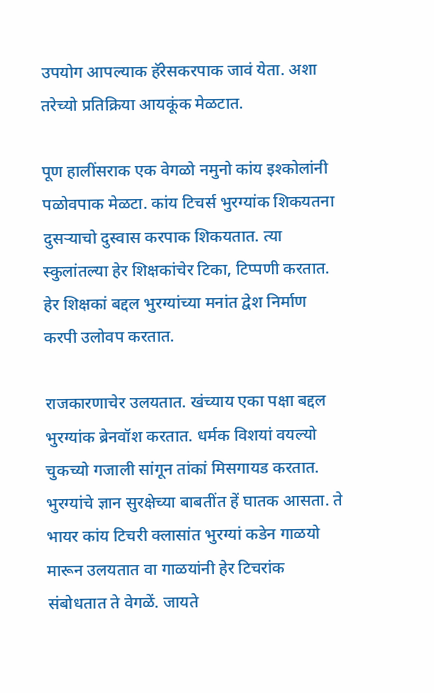उपयोग आपल्याक हॅरेसकरपाक जावं येता. अशा तरेच्यो प्रतिक्रिया आयकूंक मेळटात.

पूण हालींसराक एक वेगळो नमुनो कांय इश्कोलांनी पळोवपाक मेळटा. कांय टिचर्स भुरग्यांक शिकयतना दुसर्‍याचो दुस्वास करपाक शिकयतात. त्या स्कुलांतल्या हेर शिक्षकांचेर टिका, टिप्पणी करतात. हेर शिक्षकां बद्दल भुरग्यांच्या मनांत द्वेश निर्माण करपी उलोवप करतात.

राजकारणाचेर उलयतात. खंच्याय एका पक्षा बद्दल भुरग्यांक ब्रेनवॉश करतात. धर्मक विशयां वयल्यो चुकच्यो गजाली सांगून तांकां मिसगायड करतात. भुरग्यांचे ज्ञान सुरक्षेच्या बाबतींत हें घातक आसता. ते भायर कांय टिचरी क्लासांत भुरग्यां कडेन गाळयो मारून उलयतात वा गाळयांनी हेर टिचरांक संबोधतात ते वेगळें. जायते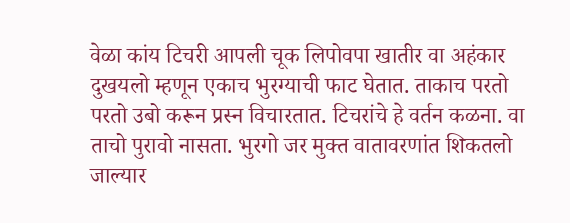वेळा कांय टिचरी आपली चूक लिपोवपा खातीर वा अहंकार दुखयलो म्हणून एकाच भुरग्याची फाट घेतात. ताकाच परतो परतो उबो करून प्रस्न विचारतात. टिचरांचे हे वर्तन कळना. वा ताचो पुरावो नासता. भुरगो जर मुक्त वातावरणांत शिकतलो जाल्यार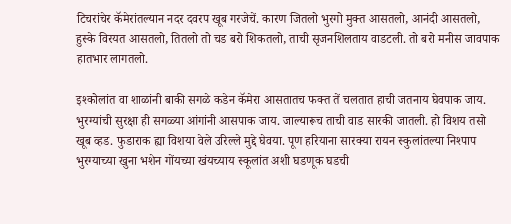टिचरांचेर कॅमेरांतल्यान नदर दवरप खूब गरजेचें. कारण जितलो भुरगो मुक्त आसतलो, आनंदी आसतलो, हुस्के विरयत आसतलो, तितलो तो चड बरो शिकतलो, ताची सृजनशिलताय वाडटली. तो बरो मनीस जावपाक हातभार लागतलो.

इश्कोलांत वा शाळांनी बाकी सगळे कडेन कॅमेरा आसतातच फक्त तें चलतात हाची जतनाय घेवपाक जाय. भुरग्यांची सुरक्षा ही सगळ्या आंगांनी आसपाक जाय. जाल्यारूच ताची वाड सारकी जातली. हो विशय तसो खूब व्हड. फुडाराक ह्या विशया वेले उरिल्ले मुद्दे घेवया. पूण हरियाना सारक्या रायन स्कुलांतल्या निश्पाप भुरग्याच्या खुना भशेन गोंयच्या खंयच्याय स्कूलांत अशी घडणूक घडची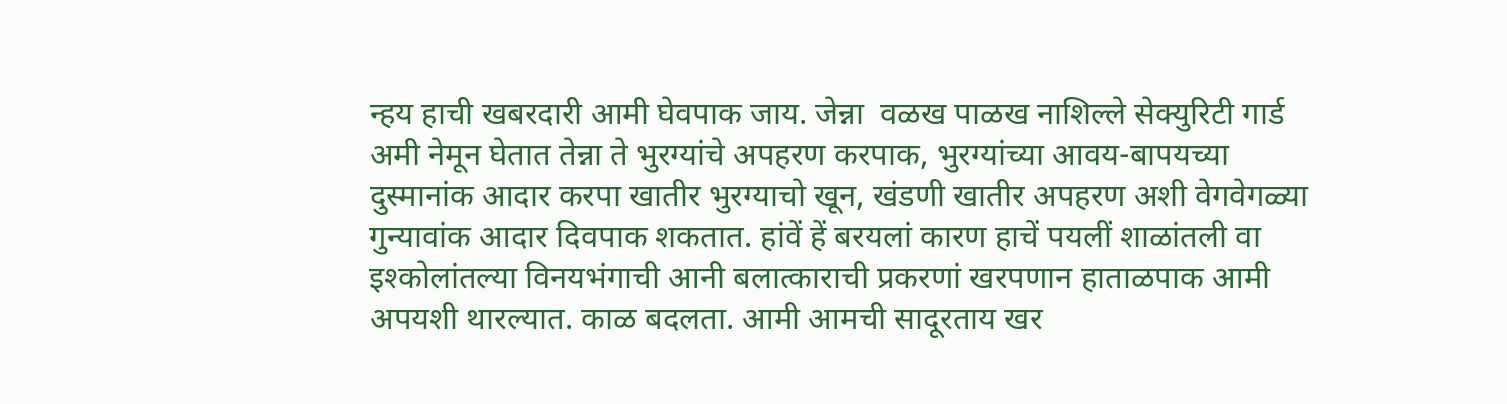न्हय हाची खबरदारी आमी घेवपाक जाय. जेन्ना  वळख पाळख नाशिल्ले सेक्युरिटी गार्ड अमी नेमून घेतात तेन्ना ते भुरग्यांचे अपहरण करपाक, भुरग्यांच्या आवय-बापयच्या दुस्मानांक आदार करपा खातीर भुरग्याचो खून, खंडणी खातीर अपहरण अशी वेगवेगळ्या गुन्यावांक आदार दिवपाक शकतात. हांवें हें बरयलां कारण हाचें पयलीं शाळांतली वा इश्कोलांतल्या विनयभंगाची आनी बलात्काराची प्रकरणां खरपणान हाताळपाक आमी अपयशी थारल्यात. काळ बदलता. आमी आमची सादूरताय खर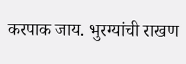करपाक जाय. भुरग्यांची राखण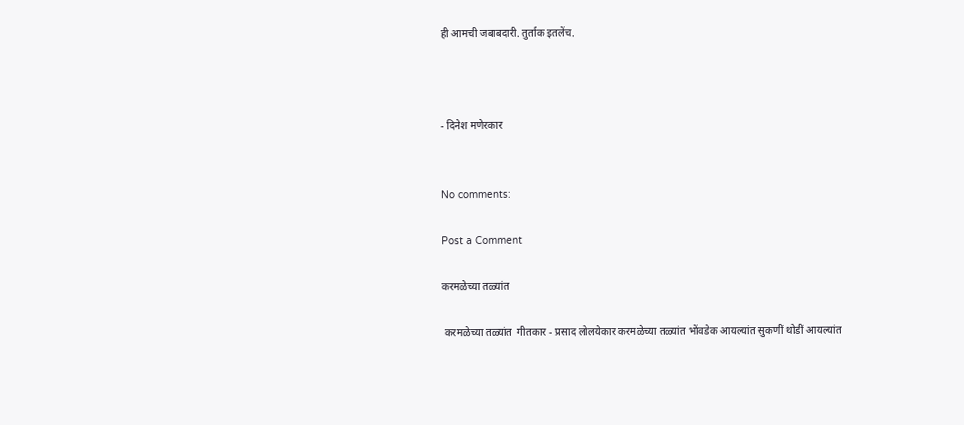ही आमची जबाबदारी. तुर्ताक इतलेंच.



- दिनेश मणेरकार


No comments:

Post a Comment

करमळेच्या तळ्यांत

 करमळेच्या तळ्यांत  गीतकार - प्रसाद लोलयेकार करमळेच्या तळ्यांत भोंवडेक आयल्यांत सुकणीं थोडीं आयल्यांत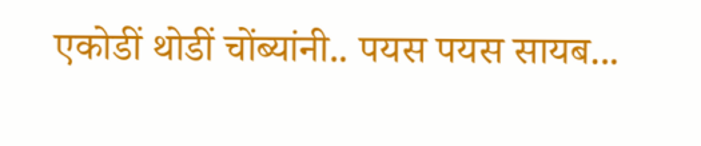एकोडीं थोडीं चोंब्यांनी.. पयस पयस सायब...